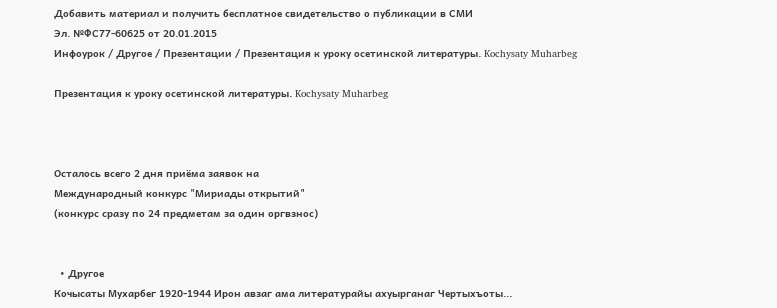Добавить материал и получить бесплатное свидетельство о публикации в СМИ
Эл. №ФС77-60625 от 20.01.2015
Инфоурок / Другое / Презентации / Презентация к уроку осетинской литературы. Kochysaty Muharbeg

Презентация к уроку осетинской литературы. Kochysaty Muharbeg



Осталось всего 2 дня приёма заявок на
Международный конкурс "Мириады открытий"
(конкурс сразу по 24 предметам за один оргвзнос)


  • Другое
Кочысаты Мухарбег 1920-1944 Ирон авзаг ама литературайы ахуырганаг Чертыхъоты...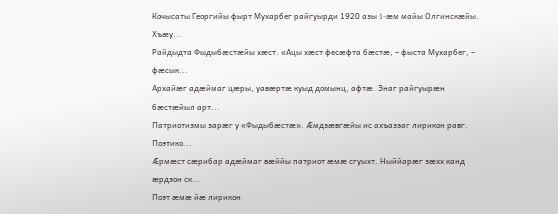Кочысаты Георгийы фырт Мухарбег райгуырди 1920 азы 1-æм майы Олгинскæйы. Хъæу...
Райдыдта Фыдыбæстæйы хæст. «Ацы хæст фесæфта бæстæ, – фыста Мухарбег, – фæсык...
Архайæг адæймаг цæры, уавæртæ куыд домынц, афтæ. Знаг райгуырæн бæстæйыл арт...
Патриотизмы зарæг у «Фыдыбæстæ». Æмдзæвгæйы ис ахъаззаг лирикон равг. Поэтико...
Æрмæст сæрибар адæймаг вæййы патриот æмæ сгуыхт. Ныййарæг зæхх канд æрдзон ск...
Поэт æмæ йæ лирикон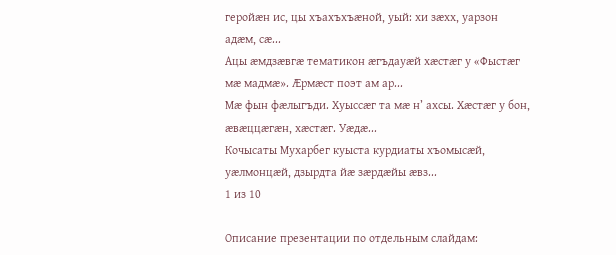геройæн ис, цы хъахъхъæной, уый: хи зæхх, уарзон адæм, сæ...
Ацы æмдзæвгæ тематикон æгъдауæй хæстæг у «Фыстæг мæ мадмæ». Æрмæст поэт ам ар...
Мæ фын фæлыгъди. Хуыссæг та мæ н’ ахсы. Хæстæг у бон, æвæццæгæн, хæстæг. Уæдæ...
Кочысаты Мухарбег куыста курдиаты хъомысæй, уæлмонцæй, дзырдта йæ зæрдæйы æвз...
1 из 10

Описание презентации по отдельным слайдам: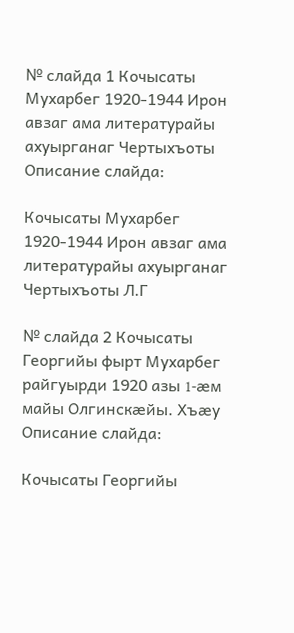№ слайда 1 Кочысаты Мухарбег 1920-1944 Ирон авзаг ама литературайы ахуырганаг Чертыхъоты
Описание слайда:

Кочысаты Мухарбег 1920-1944 Ирон авзаг ама литературайы ахуырганаг Чертыхъоты Л.Г

№ слайда 2 Кочысаты Георгийы фырт Мухарбег райгуырди 1920 азы 1-æм майы Олгинскæйы. Хъæу
Описание слайда:

Кочысаты Георгийы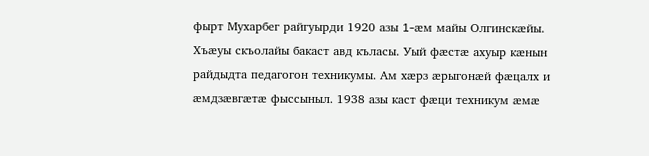фырт Мухарбег райгуырди 1920 азы 1-æм майы Олгинскæйы. Хъæуы скъолайы бакаст авд къласы. Уый фæстæ ахуыр кæнын райдыдта педагогон техникумы. Ам хæрз æрыгонæй фæцалх и æмдзæвгæтæ фыссыныл. 1938 азы каст фæци техникум æмæ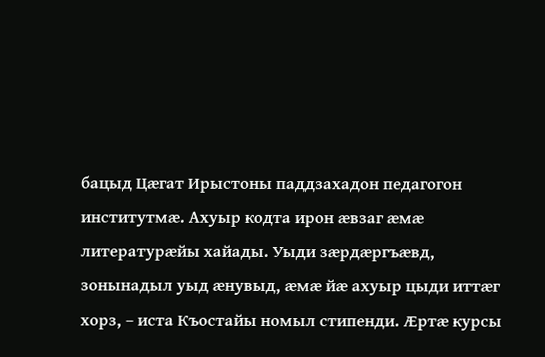бацыд Цæгат Ирыстоны паддзахадон педагогон институтмæ. Ахуыр кодта ирон æвзаг æмæ литературæйы хайады. Уыди зæрдæргъæвд, зонынадыл уыд æнувыд, æмæ йæ ахуыр цыди иттæг хорз, – иста Къостайы номыл стипенди. Æртæ курсы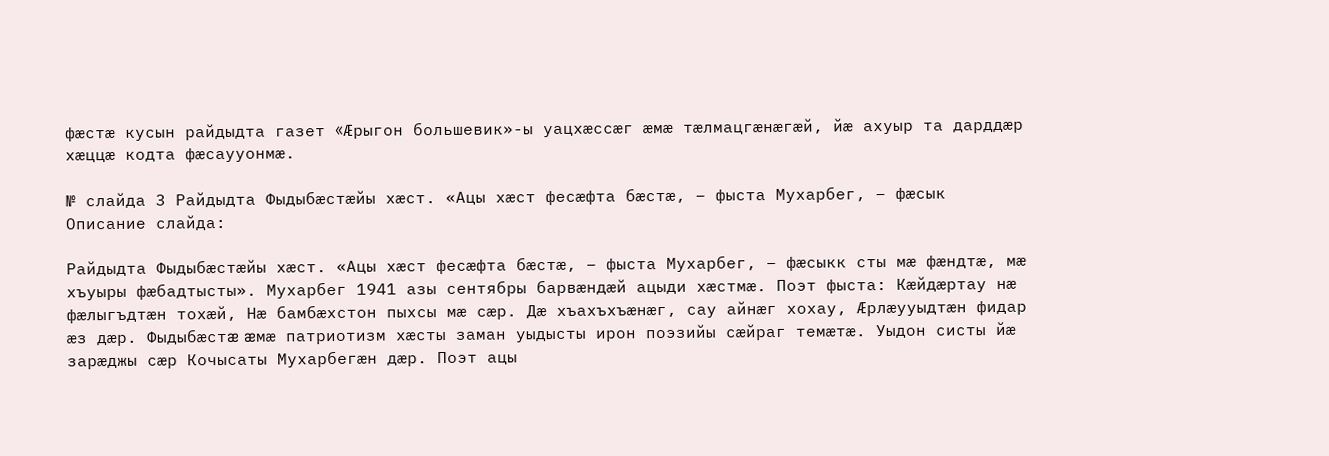фæстæ кусын райдыдта газет «Æрыгон большевик»-ы уацхæссæг æмæ тæлмацгæнæгæй, йæ ахуыр та дарддæр хæццæ кодта фæсаууонмæ.

№ слайда 3 Райдыдта Фыдыбæстæйы хæст. «Ацы хæст фесæфта бæстæ, – фыста Мухарбег, – фæсык
Описание слайда:

Райдыдта Фыдыбæстæйы хæст. «Ацы хæст фесæфта бæстæ, – фыста Мухарбег, – фæсыкк сты мæ фæндтæ, мæ хъуыры фæбадтысты». Мухарбег 1941 азы сентябры барвæндæй ацыди хæстмæ. Поэт фыста: Кæйдæртау нæ фæлыгъдтæн тохæй, Нæ бамбæхстон пыхсы мæ сæр. Дæ хъахъхъæнæг, сау айнæг хохау, Æрлæууыдтæн фидар æз дæр. Фыдыбæстæ æмæ патриотизм хæсты заман уыдысты ирон поэзийы сæйраг темæтæ. Уыдон систы йæ зарæджы сæр Кочысаты Мухарбегæн дæр. Поэт ацы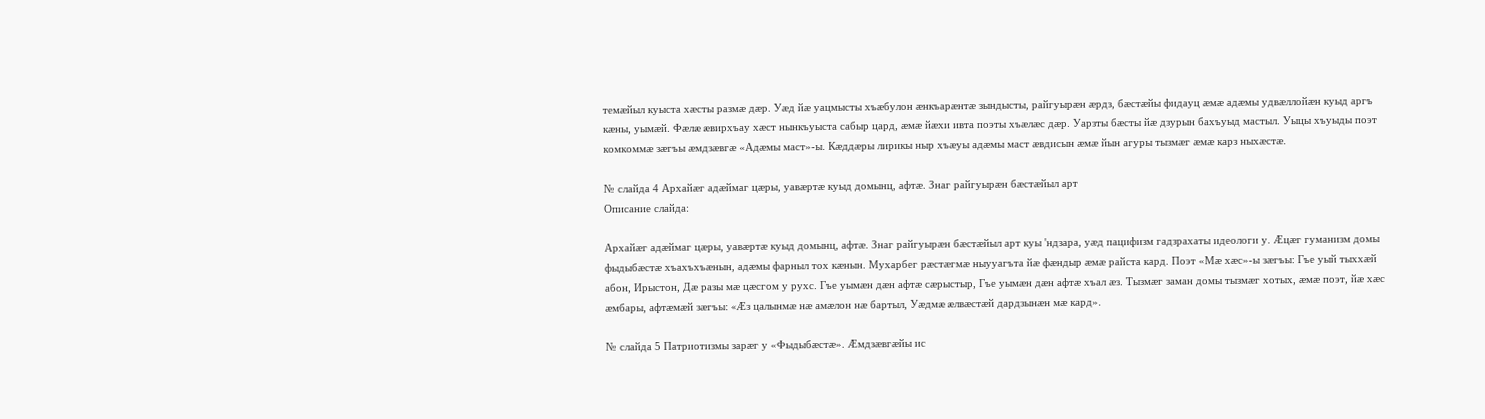темæйыл куыста хæсты размæ дæр. Уæд йæ уацмысты хъæбулон æнкъарæнтæ зындысты, райгуырæн æрдз, бæстæйы фидауц æмæ адæмы удвæллойæн куыд аргъ кæны, уымæй. Фæлæ æвирхъау хæст нынкъуыста сабыр цард, æмæ йæхи ивта поэты хъæлæс дæр. Уарзты бæсты йæ дзурын бахъуыд мастыл. Уыцы хъуыды поэт комкоммæ зæгъы æмдзæвгæ «Адæмы маст»-ы. Кæддæры лирикы ныр хъæуы адæмы маст æвдисын æмæ йын агуры тызмæг æмæ карз ныхæстæ.

№ слайда 4 Архайæг адæймаг цæры, уавæртæ куыд домынц, афтæ. Знаг райгуырæн бæстæйыл арт
Описание слайда:

Архайæг адæймаг цæры, уавæртæ куыд домынц, афтæ. Знаг райгуырæн бæстæйыл арт куы 'ндзара, уæд пацифизм гадзрахаты идеологи у. Æцæг гуманизм домы фыдыбæстæ хъахъхъæнын, адæмы фарныл тох кæнын. Мухарбег рæстæгмæ ныууагъта йæ фæндыр æмæ райста кард. Поэт «Мæ хæс»-ы зæгъы: Гъе уый тыххæй абон, Ирыстон, Дæ разы мæ цæсгом у рухс. Гъе уымæн дæн афтæ сæрыстыр, Гъе уымæн дæн афтæ хъал æз. Тызмæг заман домы тызмæг хотых, æмæ поэт, йæ хæс æмбары, афтæмæй зæгъы: «Æз цалынмæ нæ амæлон нæ бартыл, Уæдмæ æлвæстæй дардзынæн мæ кард».

№ слайда 5 Патриотизмы зарæг у «Фыдыбæстæ». Æмдзæвгæйы ис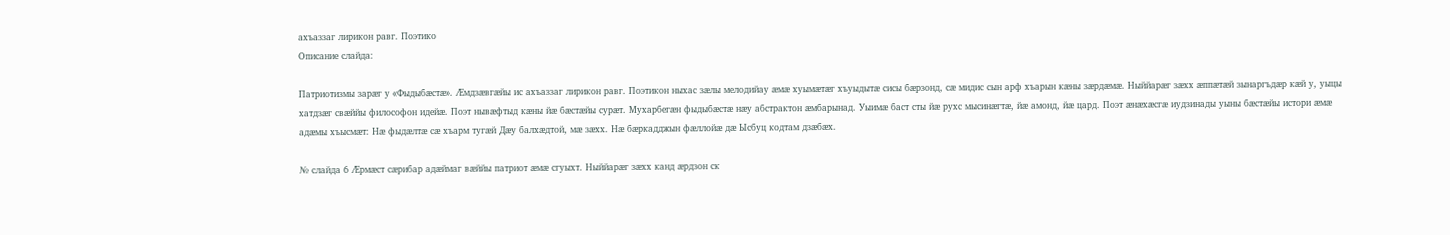ахъаззаг лирикон равг. Поэтико
Описание слайда:

Патриотизмы зарæг у «Фыдыбæстæ». Æмдзæвгæйы ис ахъаззаг лирикон равг. Поэтикон ныхас зæлы мелодийау æмæ хуымæтæг хъуыдытæ сисы бæрзонд, сæ мидис сын арф хъарын кæны зæрдæмæ. Ныййарæг зæхх æппæтæй зынаргъдæр кæй у, уыцы хатдзæг свæййы философон идейæ. Поэт нывæфтыд кæны йæ бæстæйы сурæт. Мухарбегæн фыдыбæстæ нæу абстрактон æмбарынад. Уыимæ баст сты йæ рухс мысинæгтæ, йæ амонд, йæ цард. Поэт æнæхæсгæ иудзинады уыны бæстæйы истори æмæ адæмы хъысмæт: Нæ фыдæлтæ сæ хъарм тугæй Дæу балхæдтой, мæ зæхх. Нæ бæркадджын фæллойæ дæ Ысбуц кодтам дзæбæх.

№ слайда 6 Æрмæст сæрибар адæймаг вæййы патриот æмæ сгуыхт. Ныййарæг зæхх канд æрдзон ск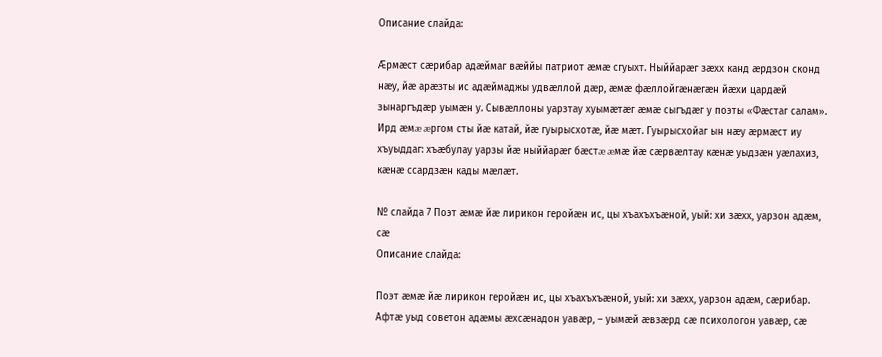Описание слайда:

Æрмæст сæрибар адæймаг вæййы патриот æмæ сгуыхт. Ныййарæг зæхх канд æрдзон сконд нæу, йæ арæзты ис адæймаджы удвæллой дæр, æмæ фæллойгæнæгæн йæхи цардæй зынаргъдæр уымæн у. Сывæллоны уарзтау хуымæтæг æмæ сыгъдæг у поэты «Фæстаг салам». Ирд æмæ æргом сты йæ катай, йæ гуырысхотæ, йæ мæт. Гуырысхойаг ын нæу æрмæст иу хъуыддаг: хъæбулау уарзы йæ ныййарæг бæстæ æмæ йæ сæрвæлтау кæнæ уыдзæн уæлахиз, кæнæ ссардзæн кады мæлæт.

№ слайда 7 Поэт æмæ йæ лирикон геройæн ис, цы хъахъхъæной, уый: хи зæхх, уарзон адæм, сæ
Описание слайда:

Поэт æмæ йæ лирикон геройæн ис, цы хъахъхъæной, уый: хи зæхх, уарзон адæм, сæрибар. Афтæ уыд советон адæмы æхсæнадон уавæр, – уымæй æвзæрд сæ психологон уавæр, сæ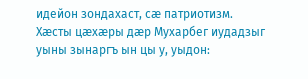идейон зондахаст, сæ патриотизм. Хæсты цæхæры дæр Мухарбег иудадзыг уыны зынаргъ ын цы у, уыдон: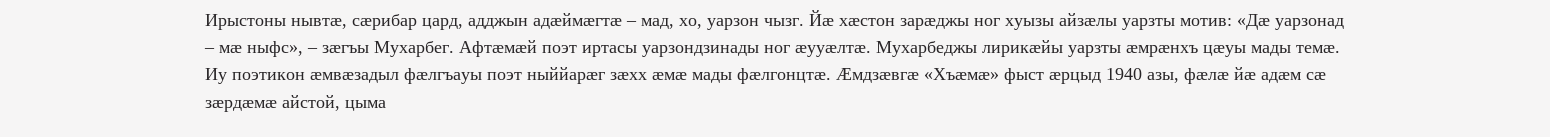Ирыстоны нывтæ, сæрибар цард, адджын адæймæгтæ – мад, хо, уарзон чызг. Йæ хæстон зарæджы ног хуызы айзæлы уарзты мотив: «Дæ уарзонад – мæ ныфс», – зæгъы Мухарбег. Афтæмæй поэт иртасы уарзондзинады ног æууæлтæ. Мухарбеджы лирикæйы уарзты æмрæнхъ цæуы мады темæ. Иу поэтикон æмвæзадыл фæлгъауы поэт ныййарæг зæхх æмæ мады фæлгонцтæ. Æмдзæвгæ «Хъæмæ» фыст æрцыд 1940 азы, фæлæ йæ адæм сæ зæрдæмæ айстой, цыма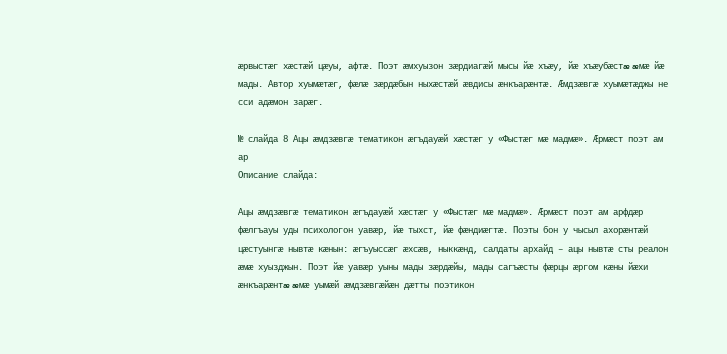æрвыстæг хæстæй цæуы, афтæ. Поэт æмхуызон зæрдиагæй мысы йæ хъæу, йæ хъæубæстæ æмæ йæ мады. Автор хуымæтæг, фæлæ зæрдæбын ныхæстæй æвдисы æнкъарæнтæ. Æмдзæвгæ хуымæтæджы не сси адæмон зарæг.

№ слайда 8 Ацы æмдзæвгæ тематикон æгъдауæй хæстæг у «Фыстæг мæ мадмæ». Æрмæст поэт ам ар
Описание слайда:

Ацы æмдзæвгæ тематикон æгъдауæй хæстæг у «Фыстæг мæ мадмæ». Æрмæст поэт ам арфдæр фæлгъауы уды психологон уавæр, йæ тыхст, йæ фæндиæгтæ. Поэты бон у чысыл ахорæнтæй цæстуынгæ нывтæ кæнын: æгъуыссæг æхсæв, ныккæнд, салдаты архайд – ацы нывтæ сты реалон æмæ хуызджын. Поэт йæ уавæр уыны мады зæрдæйы, мады сагъæсты фæрцы æргом кæны йæхи æнкъарæнтæ æмæ уымæй æмдзæвгæйæн дæтты поэтикон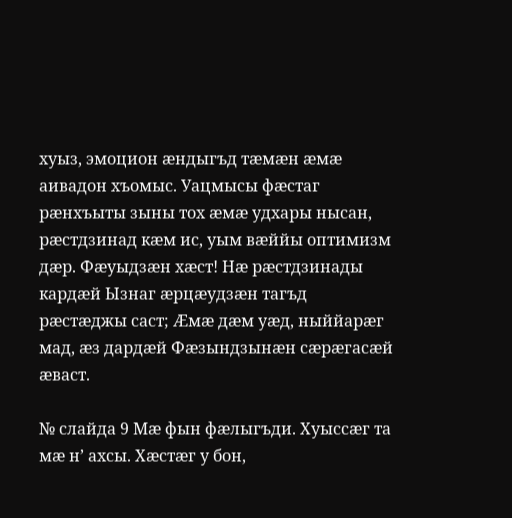хуыз, эмоцион æндыгъд тæмæн æмæ аивадон хъомыс. Уацмысы фæстаг рæнхъыты зыны тох æмæ удхары нысан, рæстдзинад кæм ис, уым вæййы оптимизм дæр. Фæуыдзæн хæст! Нæ рæстдзинады кардæй Ызнаг æрцæудзæн тагъд рæстæджы саст; Æмæ дæм уæд, ныййарæг мад, æз дардæй Фæзындзынæн сæрæгасæй æваст.

№ слайда 9 Мæ фын фæлыгъди. Хуыссæг та мæ н’ ахсы. Хæстæг у бон,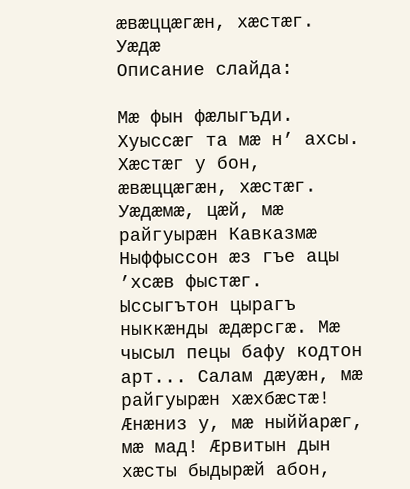æвæццæгæн, хæстæг. Уæдæ
Описание слайда:

Мæ фын фæлыгъди. Хуыссæг та мæ н’ ахсы. Хæстæг у бон, æвæццæгæн, хæстæг. Уæдæмæ, цæй, мæ райгуырæн Кавказмæ Ныффыссон æз гъе ацы ’хсæв фыстæг. Ыссыгътон цырагъ ныккæнды æдæрсгæ. Мæ чысыл пецы бафу кодтон арт... Салам дæуæн, мæ райгуырæн хæхбæстæ! Æнæниз у, мæ ныййарæг, мæ мад! Æрвитын дын хæсты быдырæй абон,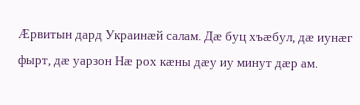Æрвитын дард Украинæй салам. Дæ буц хъæбул, дæ иунæг фырт, дæ уарзон Нæ рох кæны дæу иу минут дæр ам.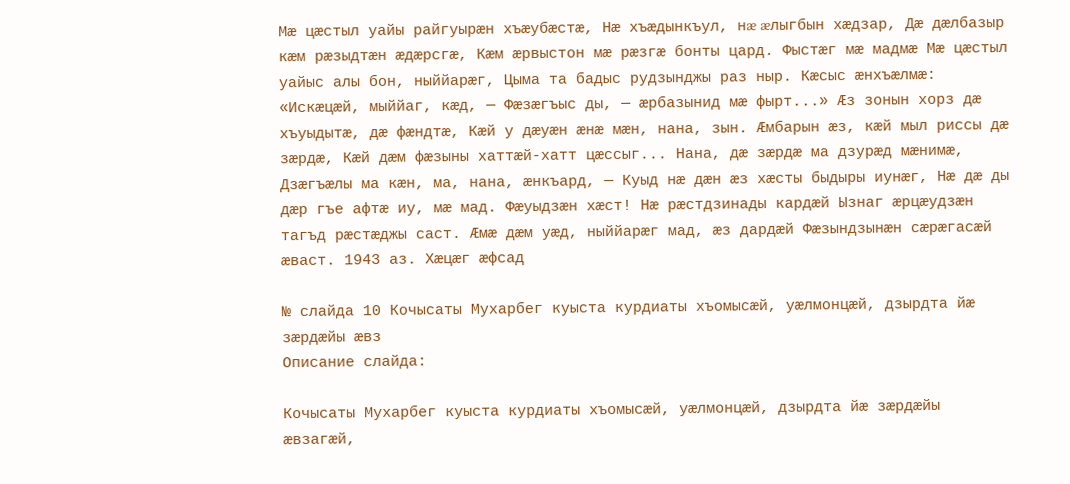Мæ цæстыл уайы райгуырæн хъæубæстæ, Нæ хъæдынкъул, нæ æлыгбын хæдзар, Дæ дæлбазыр кæм рæзыдтæн æдæрсгæ, Кæм æрвыстон мæ рæзгæ бонты цард. Фыстæг мæ мадмæ Мæ цæстыл уайыс алы бон, ныййарæг, Цыма та бадыс рудзынджы раз ныр. Кæсыс æнхъæлмæ: «Искæцæй, мыййаг, кæд, — Фæзæгъыс ды, — æрбазынид мæ фырт...» Æз зонын хорз дæ хъуыдытæ, дæ фæндтæ, Кæй у дæуæн æнæ мæн, нана, зын. Æмбарын æз, кæй мыл риссы дæ зæрдæ, Кæй дæм фæзыны хаттæй-хатт цæссыг... Нана, дæ зæрдæ ма дзурæд мæнимæ, Дзæгъæлы ма кæн, ма, нана, æнкъард, — Куыд нæ дæн æз хæсты быдыры иунæг, Нæ дæ ды дæр гъе афтæ иу, мæ мад. Фæуыдзæн хæст! Нæ рæстдзинады кардæй Ызнаг æрцæудзæн тагъд рæстæджы саст. Æмæ дæм уæд, ныййарæг мад, æз дардæй Фæзындзынæн сæрæгасæй æваст. 1943 аз. Хæцæг æфсад

№ слайда 10 Кочысаты Мухарбег куыста курдиаты хъомысæй, уæлмонцæй, дзырдта йæ зæрдæйы æвз
Описание слайда:

Кочысаты Мухарбег куыста курдиаты хъомысæй, уæлмонцæй, дзырдта йæ зæрдæйы æвзагæй,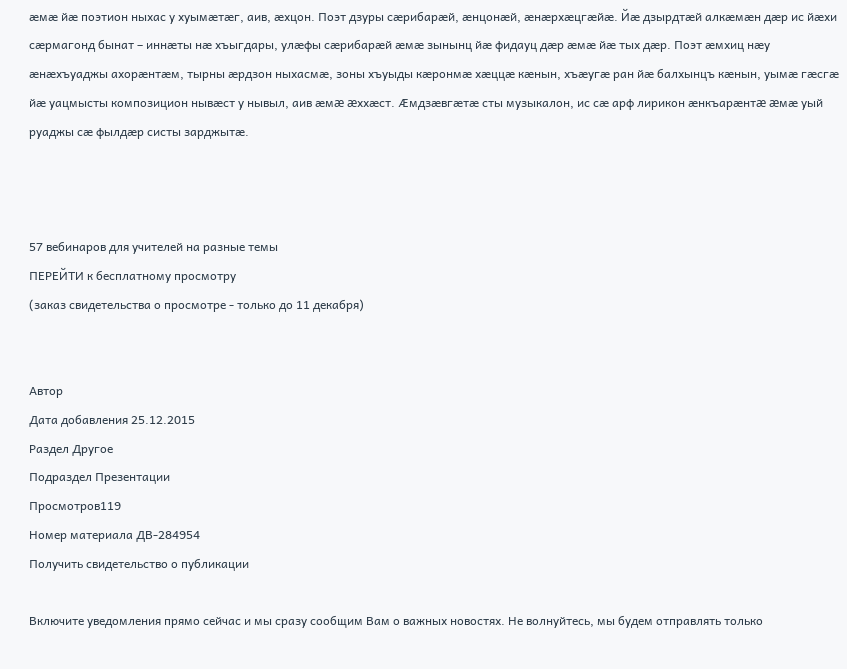æмæ йæ поэтион ныхас у хуымæтæг, аив, æхцон. Поэт дзуры сæрибарæй, æнцонæй, æнæрхæцгæйæ. Йæ дзырдтæй алкæмæн дæр ис йæхи сæрмагонд бынат – иннæты нæ хъыгдары, улæфы сæрибарæй æмæ зынынц йæ фидауц дæр æмæ йæ тых дæр. Поэт æмхиц нæу æнæхъуаджы ахорæнтæм, тырны æрдзон ныхасмæ, зоны хъуыды кæронмæ хæццæ кæнын, хъæугæ ран йæ балхынцъ кæнын, уымæ гæсгæ йæ уацмысты композицион нывæст у нывыл, аив æмæ æххæст. Æмдзæвгæтæ сты музыкалон, ис сæ арф лирикон æнкъарæнтæ æмæ уый руаджы сæ фылдæр систы зарджытæ.



57 вебинаров для учителей на разные темы
ПЕРЕЙТИ к бесплатному просмотру
(заказ свидетельства о просмотре - только до 11 декабря)


Автор
Дата добавления 25.12.2015
Раздел Другое
Подраздел Презентации
Просмотров119
Номер материала ДВ-284954
Получить свидетельство о публикации

Включите уведомления прямо сейчас и мы сразу сообщим Вам о важных новостях. Не волнуйтесь, мы будем отправлять только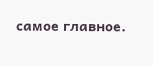самое главное.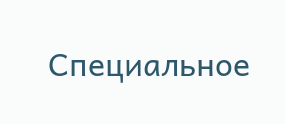Специальное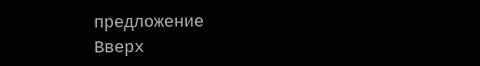предложение
Вверх